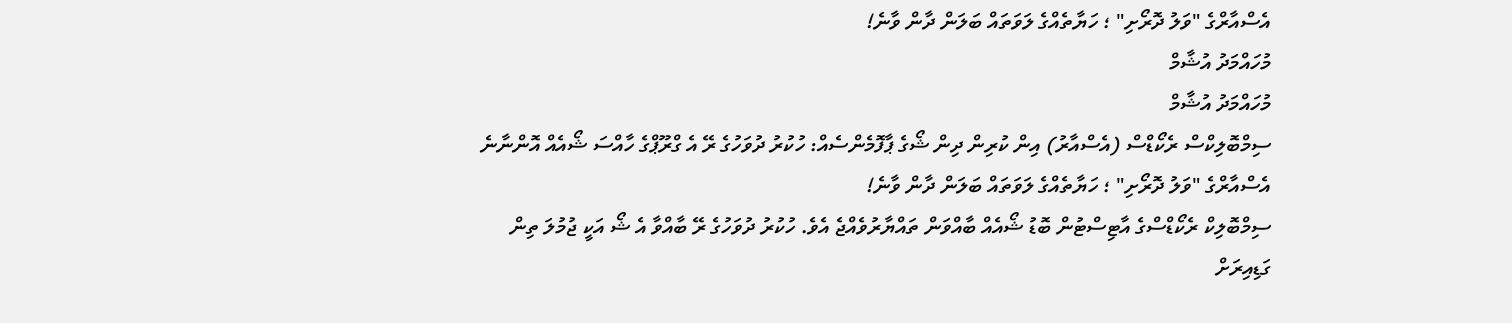އެސްއާރްގެ "ވަލު ދޮރޯށި" ؛ ހަޔާތެއްގެ ލަވަތައް ބަލަން ދާން ވާނެ!
މުހައްމަދު އުޝާމް
މުހައްމަދު އުޝާމް
ސިމްބޮލިކްސް ރެކޯޑްސް (އެސްއާރު) އިން ކުރިން ދިން ޝޯގެ ޕާފޮމެންސެއް: ހުކުރު ދުވަހުގެ ރޭ އެ ގްރޫޕްގެ ހާއްސަ ޝޯއެއް އޮންނާނެ
އެސްއާރްގެ "ވަލު ދޮރޯށި" ؛ ހަޔާތެއްގެ ލަވަތައް ބަލަން ދާން ވާނެ!
ސިމްބޮލިކް ރެކޯޑްސްގެ އާޓިސްޓުން ބޮޑު ޝޯއެއް ބާއްވަން ތައްޔާރުވެއްޖެ އެވެ. ހުކުރު ދުވަހުގެ ރޭ ބާއްވާ އެ ޝޯ އަކީ ޖުމުލަ ތިން ގަޑިއިރަށް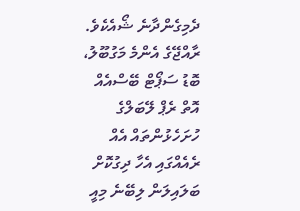ދެމިގެންދާނެ ޝޯއެކެވެ. ރާއްޖޭގެ އެންމެ މަގުބޫލު، ބޮޑު ސަޕޯޓް ބޭސްއެއް އޮތް ރެޕް ލޭބަލްގެ ހުށަހެޅުންތައް އެއް ރެއެއްގައި އެހާ ދިގުކޮށް ބަލައިލަން ލިބޭނެ މިއީ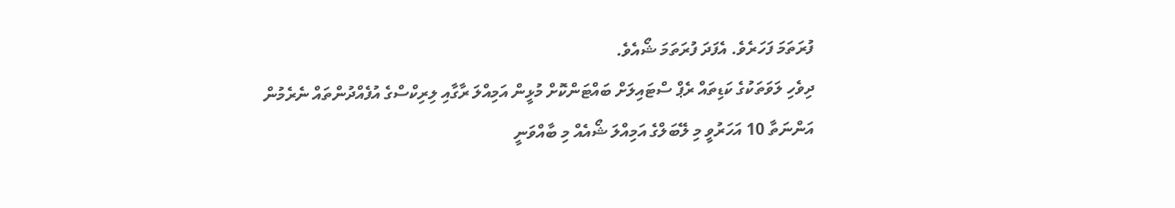ފުރަތަމަ ފަހަރެވެ. އެފަދަ ފުރަތަމަ ޝޯއެވެ.
ދިވެހި ލަވަތަކުގެ ކަޑިތައް ރެޕް ސްޓައިލަށް ބައްޓަންކޮށް މުޅީން އަމިއްލަ ރާގާއި ލިރިކްސްގެ އުފެއްދުންތައް ނެރެމުން އަންނަތާ 10 އަހަރުވީ މި ލޭބަލްގެ އަމިއްލަ ޝޯއެއް މި ބާއްވަނީ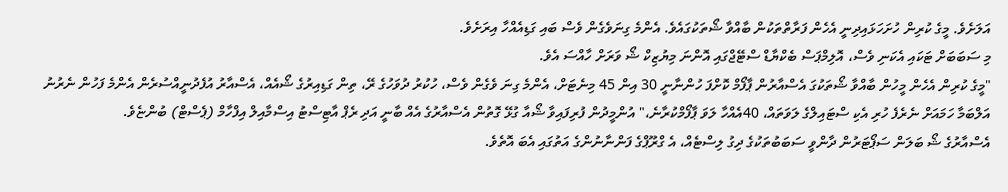އަލަށެވެ. މީގެ ކުރިން ހުށަހަޅައިދިނީ އެހެން ފަރާތްތަކުން ބާއްވާ ޝޯތަކުގައެވެ. އެންމެ ގިނަވެގެން ވެސް ބައި ގަޑިއެއްހާ އިރަށެވެ.
މި ސަބަބަށް ޓަކައި އެކަނި ވެސް، އޮލިމްޕަސް ބެކްޔާޑް ސްޓޭޖްގައި އޮންނަ މިޔުޒިކް ޝޯ ވަރަށް ހާއްސަ އެވެ.
"މީގެ ކުރިން އެހެން މީހުން ބާއްވާ ޝޯތަކުގަ އެސްއާރުން ޕާފޯމް ކޮށްފަ ހުންނާނީ 30 އިން 45 މިނެޓަށް، އެންމެ ގިނަ ވެގެން ވެސް، ހުކުރު ދުވަހުގެ ރޭ، ތިން ގަޑިއިރުގެ ޝޯއެއް، އެސްއާރު އުފެދުނީއްސުރެން އެންމެ ފަހުން ނެރުނު އަލްބަމާ ހަމައަށް ނެރެފެ ހުރި އެކި ސްޓައިލްގެ ލަވަތައް، 40އެއްހާ ލަވަ ޕާފޯމްކުރާނެ،" އުންމީދުން ފުރިފައިވާ ޝޯއާ ގުޅޭ ގޮތުން އެސްއާރުގެ އެއް ބާނީ އަދި ރެޕް އާޓިސްޓު އިސްމާއިލް އިފްހާމް (ޕެސްޓް) ބުންޏެވެ.
އެސްއާރުގެ ޝޯ ބަލަން ސަޕޯޓަރުން ދާންވީ ސަބަބުތަކުގެ ދިގު ލިސްޓެއް، އެ ގްރޫޕްގެ ފަންނާނުންގެ އަތުގައި އެބަ އޮތެވެ.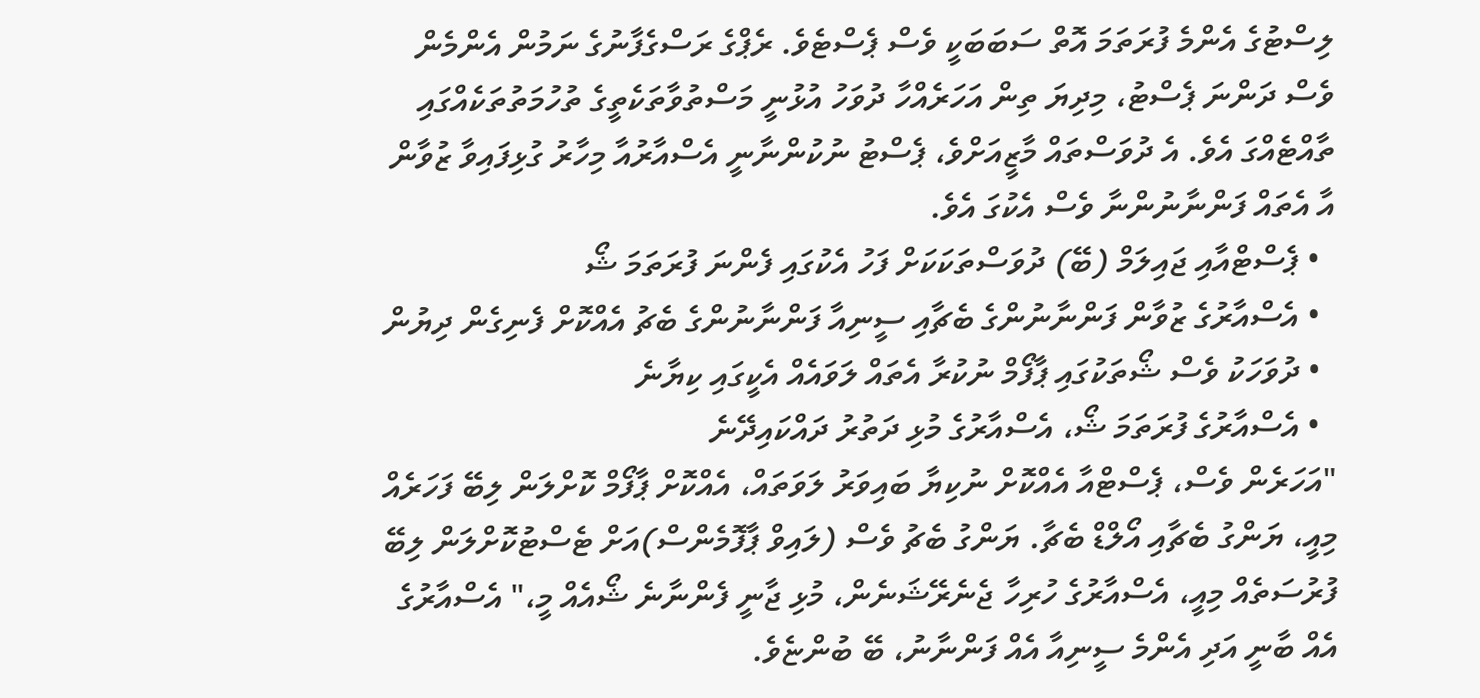ލިސްޓުގެ އެންމެ ފުރަތަމަ އޮތް ސަބަބަކީ ވެސް ޕެސްޓެވެ. ރެޕްގެ ރަސްގެފާނުގެ ނަމުން އެންމެން ވެސް ދަންނަ ޕެސްޓު، މިދިޔަ ތިން އަހަރެއްހާ ދުވަހު އުޅުނީ މަސްތުވާތަކެތީގެ ތުހުމަތުތަކެއްގައި ތާއްޓެއްގަ އެވެ. އެ ދުވަސްތައް މާޒީއަށްވެ، ޕެސްޓު ނުކުންނާނީ އެސްއާރުއާ މިހާރު ގުޅިފައިވާ ޒުވާން އާ އެތައް ފަންނާނުންނާ ވެސް އެކުގަ އެވެ.
  • ޕެސްޓްއާއި ޖައިލަމް (ބޭ) ދުވަސްތަކަކަށް ފަހު އެކުގައި ފެންނަ ފުރަތަމަ ޝޯ
  • އެސްއާރުގެ ޒުވާން ފަންނާނުންގެ ބެޗާއި ސީނިއާ ފަންނާނުންގެ ބެޗު އެއްކޮށް ފެނިގެން ދިޔުން
  • ދުވަހަކު ވެސް ޝޯތަކުގައި ޕާފޯމް ނުކުރާ އެތައް ލަވައެއް އެކީގައި ކިޔާނެ
  • އެސްއާރުގެ ފުރަތަމަ ޝޯ، އެސްއާރުގެ މުޅި ދަތުރު ދައްކައިދޭނެ
"އަހަރެން ވެސް، ޕެސްޓްއާ އެއްކޮށް ނުކިޔާ ބައިވަރު ލަވަތައް، އެއްކޮށް ޕާފޯމް ކޮށްލަން ލިބޭ ފަހަރެއް މިއީ، ޔަންގު ބެޗާއި އޯލްޑް ބެޗާ. ޔަންގު ބެޗު ވެސް (ލައިވް ޕާފޮމެންސް)އަށް ޓެސްޓުކޮށްލަން ލިބޭ ފުރުސަތެއް މިއީ، އެސްއާރުގެ ހުރިހާ ޖެނެރޭޝަނެން، މުޅި ޖާނީ ފެންނާނެ ޝޯއެއް މީ،" އެސްއާރުގެ އެއް ބާނީ އަދި އެންމެ ސީނިއާ އެއް ފަންނާނު، ބޭ ބުންޏެވެ.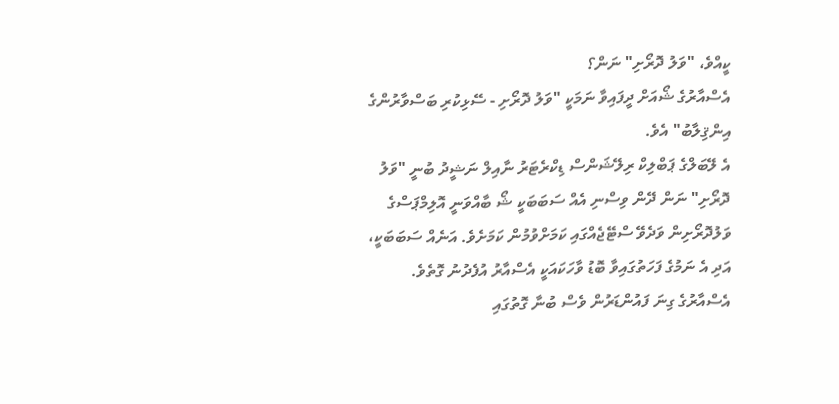ކީއްވެ، "ވަލު ދޮރޯށި" ނަން؟
އެސްއާރުގެ ޝޯއަށް ދީފައިވާ ނަމަކީ "ވަލު ދޮރޯށި - ސޭޅިކުރި ބަސްވާރުންގެ އިންޤިލާބު" އެވެ.
އެ ލޭބަލްގެ ޕަބްލިކް ރިލޭޝަންސް ޑިކްރެޓަރު ނާއިލް ނަޝީދު ބުނީ "ވަލު ދޮރޯށި" ނަން ދޭން ވިސްނި އެއް ސަބަބަކީ ޝޯ ބާއްވަނީ އޮލިމްޕަސްގެ ވަލުދޮރޯށިން ވަދެވޭ ސްޓޭޖެއްގައި ކަމަށްވުމުން ކަމަށެވެ. އަނެއް ސަބަބަކީ، އަދި އެ ނަމުގެ ފަހަތުގައިވާ ބޮޑު ވާހަކައަކީ އެސްއާރު އުފެދުނު ގޮތެވެ.
އެސްއާރުގެ ގިނަ ފައުންޑަރުން ވެސް ބުނާ ގޮތުގައި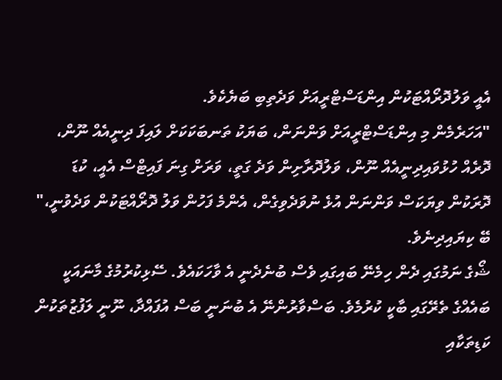އެއީ ވަލުދޮރޯއްޓަކުން އިންޑަސްޓްރީއަށް ވަދެތިބި ބަޔެކެވެ.
"އަހަރެމެން މި އިންޑަސްޓްރީއަށް ވަންނަން، ބަޔަކު ތަނބަކަކަށް ލައިފަ ދިނީއެއް ނޫން، ދޮރެއް ހުޅުވައިދިނީއެއް ނޫން، ވަލުދޮރާށިން ވަދެ ގަތީ، ވަރަށް ގިނަ ފައިޓްސް އެއީ، ކުޑަ ދޮރަކުން ވިޔަކަސް ވަންނަން އުޅެ ނުވަދެވިގެން، އެންމެ ފަހުން ވަލު ދޮރޯއްޓަކުން ވަދެވުނީ،" ބޭ ކިޔައިދިނެވެ.
ޝޯގެ ނަމުގައި ދެން ހިމެނޭ ބައިގައި ވެސް ބުނެދެނީ އެ ވާހަކައެވެ. ސޭޅިކުރުމުގެ މާނައަކީ ބައެއްގެ ތެރޭގައި ބާކީ ކުރުމެވެ. ބަސްވާރުންނޭ އެ ބުނަނީ ބަސް އުފައްދާ، ނޫނީ ލަފުޒުތަކުން ކަޑިތަކާއި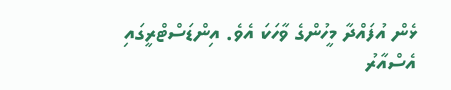ޅެން އުފައްދާ މީހުންގެ ވާހަކަ އެވެ. އިންޑަސްޓްރީގައި އެސްއާރު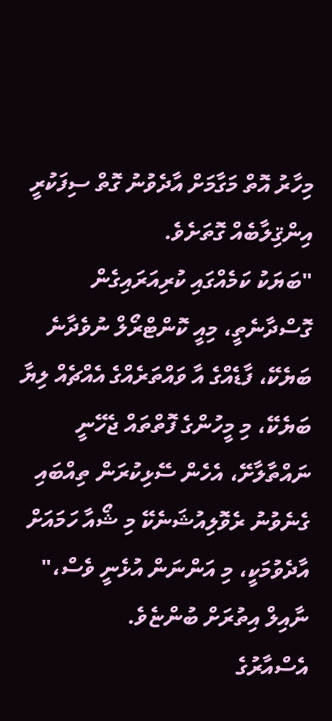މިހާރު އޮތް މަގާމަށް އާދެވުނު ގޮތް ސިފަކުރީ އިންޤިލާބެއް ގޮތަށެވެ.
"ބަޔަކު ކަމެއްގައި ކުރިއަރައިގެން ގޮސްދާނެތީ، މިއީ ކޮންޓްރޯލް ނުވެދާނެ ބަޔެކޭ، ފާޑެއްގެ އާ ވައްތަރެއްގެ އެއްޗެއް ލިޔާ ބަޔެކޭ، މި މީހުންގެ ފޮތްތައް ޖެހޭނީ ނައްތާލާށޭ، އެހެން ސޭޅިކުރަން ތިއްބައި ގެނެވުނު ރެވޮލިއުޝަނެކޭ މި ޝޯއާ ހަމައަށް އާދެވުމަކީ، މި އަންނަން އުޅެނީ ވެސް،" ނާއިލް އިތުރަށް ބުންޏެވެ.
އެސްއާރުގެ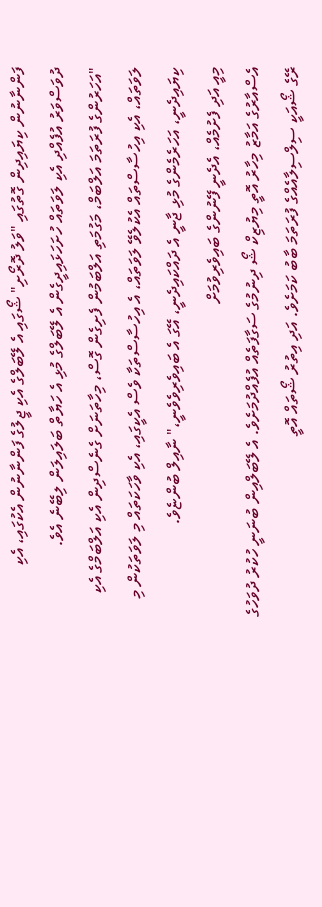ފަންނާނުން ކިޔައިދިން ގޮތުގައި "ވަލު ދޮރޯށި" ޝޯގައި އެ ލޭބަލްގެ އެކި ޖީލުގެ ފަންނާނުން އެކުގައި، އެކި ދުވަސްވަރު އުފެއްދި އެކި ލަވަތައް ހުށަހަޅައިދީގެން އެ ލޭބަލްގެ މުޅި އެ ހަޔާތް ބަލައިލަން ލިބޭނެ އެވެ.
"އަހަރުންގެ ފުރަތަމަ އަލްބަމް، މަގުމަތި އަލްބަމުން ފެށިގެން ގޮސް، މިހާތަނަށް ގެނެސްދިން އެކި އަލްބަމްގެ އެކި ލަވަތައް، އެކި އިހުސާސްތައް އެކުލެވޭ ލަވަތައް، އެ އިހުސާސްތަކާ ވެސް އެކީގައި، އެކި ވާހަކަތައް މި ލަވަތަކުން މި ކިޔައިދެނީ، އަހަރެމެންގެ މުޅި ޖާނީ އެ ދައްކައިދެނީ، އޭގަ އެ ބައިވެރިވެވެނީ،" ނާއިލް ބުންޏެވެ.
މިއީ އަދި ފެށުމެއް، އެދެނީ ފޭނުންގެ ބައިވެރިވުމަށް
އެސްއާރުގެ އަމާޒު މިހާރު އޮތީ މިޔުޒިކް ޝޯ ދިނުމުގެ ސަގާފަތެއް އުފެއްދުމަށެވެ. އެ ލޭބަލްއިން ބުނަނީ ހުކުރު ދުވަހުގެ ރޭގެ ޝޯއަކީ ސިލްސިލާއެއްގެ ފުރަތަމަ ބާބު ކަމަށެވެ. އަދި އިތުރު ޝޯތައް އޮތީ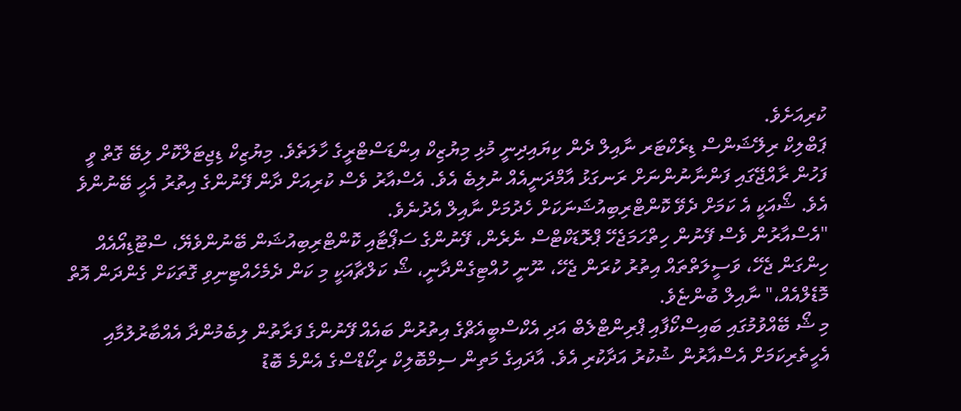ކުރިއަށެވެ.
ޕަބްލިކް ރިލޭޝަންސް ޑިރެކްޓަރ ނާއިލް ދެން ކިޔައިދިނީ މުޅި މިޔުޒިކް އިންޑަސްޓްރީގެ ހާލަތެވެ. މިޔުޒިކް ޑިޖިޓަލްކޮށް ލިބޭ ގޮތް ވީ ފަހުން ރާއްޖޭގައި ފަންނާނުންނަށް ރަނގަޅު އާމްދަނީއެއް ނުލިބެ އެވެ. އެސްއާރު ވެސް ކުރިއަށް ދާން ފޭނުންގެ އިތުރު އެހީ ބޭނުންވެ އެވެ. ޝޯއަކީ އެ ކަމަށް ދެވޭ ކޮންޓްރިބިއުޝަނަކަށް ހެދުމަށް ނާއިލް އެދުނެވެ.
"އެސްއާރުން ވެސް ފޭނުން ހިތްހަމަޖެހޭ ޕްރޮޑަކްޓްސް ނެރެން، ފޭނުންގެ ސަޕޯޓާއި ކޮންޓްރިބިއުޝަން ބޭނުންވެޔޭ، ސްޓޫޑިއޯއެއް ހިންގަން ޖެހޭ، ވަސީލަތްތައް އިތުރު ކުރަން ޖެހޭ، ނޫނީ ހުއްޓިގެންދާނީ، ޝޯ ކަލްޗާއަކީ މި ކަން ދެމެހެއްޓިނިވި ގޮތަކަށް ގެންދަން އޮތް މޮޑެލްއެއް،" ނާއިލް ބުންޏެވެ.
މި ޝޯ ބޭއްވުމުގައި ބައިސްކޯފާއި ޕްރިންޓްލެބް އަދި އެކްސްބީއެޗްގެ އިތުރުން ބައެއް ފޭނުންގެ ފަރާތުން ލިބެމުންދާ އެއްބާރުލުމާއި އެހީތެރިކަމަށް އެސްއާރުން ޝުކުރު އަދާކުރި އެވެ. އާދައިގެ މަތިން ސިމްބޮލިކް ރިކޯޑްސްގެ އެންމެ ބޮޑު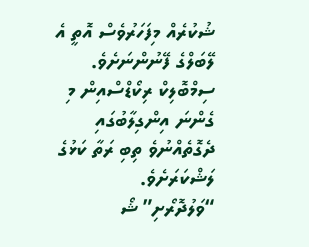ޝުކުރެއް މިފަހަރުވެސް އޮތީ އެ ލޭބަލްގެ ފޭނުންނަށެވެ. ސިމްބޮލިކް ރިކޯޑްސްއިން މި ގެންނަ އިންގިލާބުގައި ދެގޮތެއްނުވެ ތިބި ރަތާ ކަޅުގެ ލަޝްކަރަށެވެ.
“ވަލުދޮރޯށި” ޝޯ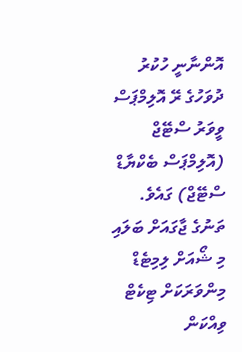އޮންނާނީ ހުކުރު ދުވަހުގެ ރޭ އޮލިމްޕަސް ވީވަރު ސްޓޭޖް (އޮލިމްޕަސް ބެކްޔާޑް ސްޓޭޖް) ގައެވެ. ތަނުގެ ޖާގައަށް ބަލައި މި ޝޯއަށް ލިމިޓެޑް މިންވަރަކަށް ޓިކެޓް ވިއްކަން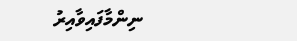ނިންމާފައިވާއިރު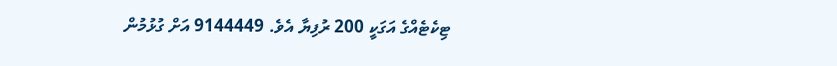ޓިކެޓެއްގެ އަގަކީ 200 ރުފިޔާ އެވެ. 9144449 އަށް ގުޅުމުން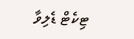ޓިކެޓް ޑެލިވާ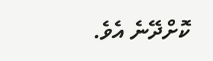ކޮށްދޭނެ އެވެ.